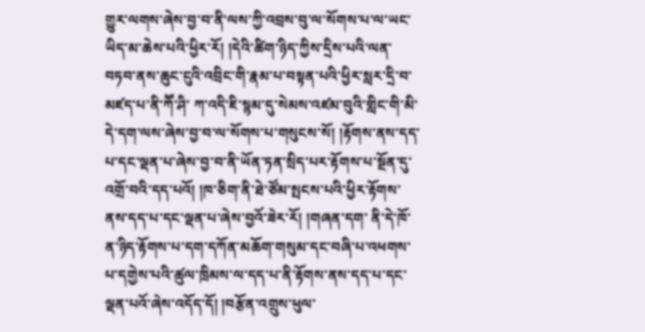གྱུར་ལགས་ཞེས་བྱ་བ་ནི་ལས་ཀྱི་འབྲས་བུ་ལ་སོགས་པ་ལ་ཡང་ཡིད་མ་ཆེས་པའི་ཕྱིར་རོ། །དེའི་ཚིག་ཉིད་ཀྱིས་དྲིས་པའི་ལན་བཏབ་ནས་ཆུང་ངུའི་འབྲིང་གི་རྣམ་པ་བསྟན་པའི་ཕྱིར་སླར་དྲི་བ་མཛད་པ་ནི་ཀཽ་ཤི་ ཀ་འདི་ཇི་སྙམ་དུ་སེམས་འཛམ་བུའི་གླིང་གི་མི་དེ་དག་ལས་ཞེས་བྱ་བ་ལ་སོགས་པ་གསུངས་སོ། །རྟོགས་ནས་དད་པ་དང་ལྡན་པ་ཞེས་བྱ་བ་ནི་ཡོན་ཏན་སྲིད་པར་རྟོགས་པ་སྔོན་དུ་འགྲོ་བའི་དད་པའོ། །ཁ་ཅིག་ནི་ཐེ་ཙོམ་སྤངས་པའི་ཕྱིར་རྟོགས་ནས་དད་པ་དང་ལྡན་པ་ཞེས་བྱའོ་ཟེར་རོ། །གཞན་དག་ ནི་དེ་ཁོ་ན་ཉིད་རྟོགས་པ་དག་དཀོན་མཆོག་གསུམ་དང་བཞི་པ་འཕགས་པ་དགྱེས་པའི་ཚུལ་ཁྲིམས་ལ་དད་པ་ནི་རྟོགས་ནས་དད་པ་དང་ལྡན་པའོ་ཞེས་འདོད་དོ། །བརྩོན་འགྲུས་ཕུལ་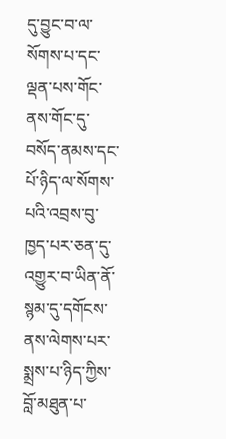དུ་བྱུང་བ་ལ་སོགས་པ་དང་ལྡན་པས་གོང་ནས་གོང་དུ་བསོད་ནམས་དང་པོ་ཉིད་ལ་སོགས་པའི་འབྲས་བུ་ཁྱད་པར་ཅན་དུ་ འགྱུར་བ་ཡིན་ནོ་སྙམ་དུ་དགོངས་ནས་ལེགས་པར་སྨྲས་པ་ཉིད་ཀྱིས་བློ་མཐུན་པ་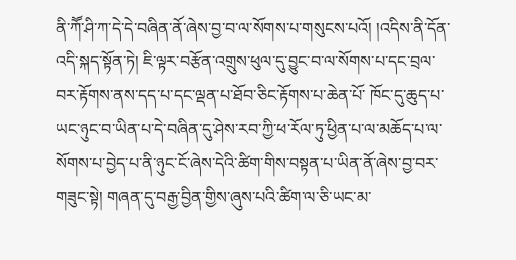ནི་ཀཽ་ཤི་ཀ་དེ་དེ་བཞིན་ནོ་ཞེས་བྱ་བ་ལ་སོགས་པ་གསུངས་པའོ། །འདིས་ནི་དོན་འདི་སྐད་སྟོན་ཏེ། ཇི་ལྟར་བརྩོན་འགྲུས་ཕུལ་དུ་བྱུང་བ་ལ་སོགས་པ་དང་བྲལ་བར་རྟོགས་ནས་དད་པ་དང་ལྡན་པ་ཐོབ་ཅིང་རྟོགས་པ་ཆེན་པོ་ ཁོང་དུ་ཆུད་པ་ཡང་ཉུང་བ་ཡིན་པ་དེ་བཞིན་དུ་ཤེས་རབ་ཀྱི་ཕ་རོལ་ཏུ་ཕྱིན་པ་ལ་མཆོད་པ་ལ་སོགས་པ་བྱེད་པ་ནི་ཉུང་ངོ་ཞེས་དེའི་ཚིག་གིས་བསྟན་པ་ཡིན་ནོ་ཞེས་བྱ་བར་གཟུང་སྟེ། གཞན་དུ་བརྒྱ་བྱིན་གྱིས་ཞུས་པའི་ཚིག་ལ་ཅི་ཡང་མ་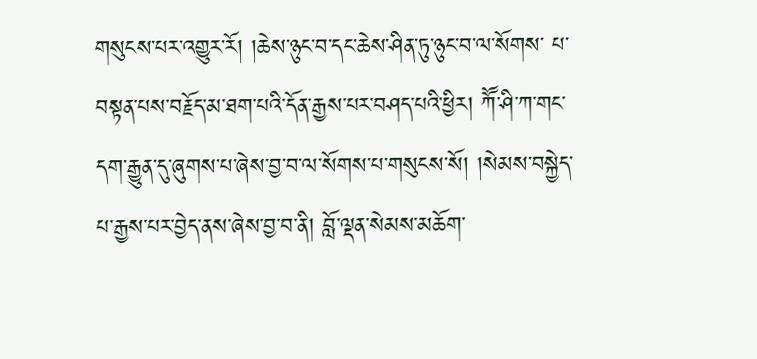གསུངས་པར་འགྱུར་རོ། །ཆེས་ཉུང་བ་དང་ཆེས་ཤིན་ཏུ་ཉུང་བ་ལ་སོགས་ པ་བསྟན་པས་བརྗོད་མ་ཐག་པའི་དོན་རྒྱས་པར་བཤད་པའི་ཕྱིར། ཀཽ་ཤི་ཀ་གང་དག་རྒྱུན་དུ་ཞུགས་པ་ཞེས་བྱ་བ་ལ་སོགས་པ་གསུངས་སོ། །སེམས་བསྐྱེད་པ་རྒྱས་པར་བྱེད་ནས་ཞེས་བྱ་བ་ནི། བློ་ལྡན་སེམས་མཆོག་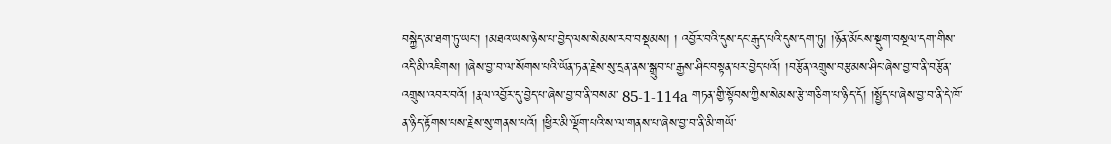བསྐྱེད་མ་ཐག་ཏུ་ཡང་། །མཐའ་ཡས་ཉེས་པ་བྱེད་ལས་སེམས་རབ་བསྡམས། ། འབྱོར་བའི་དུས་དང་རྒུད་པའི་དུས་དག་ཏུ། །ཉོན་མོངས་སྡུག་བསྔལ་དག་གིས་འདི་མི་འཇིགས། །ཞེས་བྱ་བ་ལ་སོགས་པའི་ཡོན་ཏན་རྗེས་སུ་དྲན་ནས་སྒྲུབ་པ་རྒྱས་ཤིང་བསྟན་པར་བྱེད་པའོ། །བརྩོན་འགྲུས་བརྩམས་ཤིང་ཞེས་བྱ་བ་ནི་བརྩོན་འགྲུས་འབར་བའོ། །རྣལ་འབྱོར་དུ་བྱེད་པ་ཞེས་བྱ་བ་ནི་བསམ་ 85-1-114a གཏན་གྱི་སྟོབས་ཀྱིས་སེམས་རྩེ་གཅིག་པ་ཉིད་དོ། །སྤྱོད་པ་ཞེས་བྱ་བ་ནི་དེ་ཁོ་ན་ཉིད་རྟོགས་པས་རྗེས་སུ་གནས་པའོ། །ཕྱིར་མི་ལྡོག་པའི་ས་ལ་གནས་པ་ཞེས་བྱ་བ་ནི་མི་གཡོ་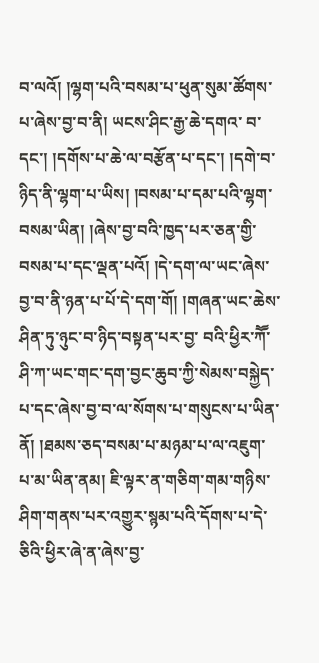བ་ལའོ། །ལྷག་པའི་བསམ་པ་ཕུན་སུམ་ཚོགས་པ་ཞེས་བྱ་བ་ནི། ཡངས་ཤིང་རྒྱ་ཆེ་དགའ་ བ་དང་། །དགོས་པ་ཆེ་ལ་བརྩོན་པ་དང་། །དགེ་བ་ཉིད་ནི་ལྷག་པ་ཡིས། །བསམ་པ་དམ་པའི་ལྷག་བསམ་ཡིན། །ཞེས་བྱ་བའི་ཁྱད་པར་ཅན་གྱི་བསམ་པ་དང་ལྡན་པའོ། །དེ་དག་ལ་ཡང་ཞེས་བྱ་བ་ནི་ཉན་པ་པོ་དེ་དག་གོ། །གཞན་ཡང་ཆེས་ཤིན་ཏུ་ཉུང་བ་ཉིད་བསྟན་པར་བྱ་ བའི་ཕྱིར་ཀཽ་ཤི་ཀ་ཡང་གང་དག་བྱང་ཆུབ་ཀྱི་སེམས་བསྐྱེད་པ་དང་ཞེས་བྱ་བ་ལ་སོགས་པ་གསུངས་པ་ཡིན་ནོ། །ཐམས་ཅད་བསམ་པ་མཉམ་པ་ལ་འཇུག་པ་མ་ཡིན་ནམ། ཇི་ལྟར་ན་གཅིག་གམ་གཉིས་ཤིག་གནས་པར་འགྱུར་སྙམ་པའི་དོགས་པ་དེ་ཅིའི་ཕྱིར་ཞེ་ན་ཞེས་བྱ་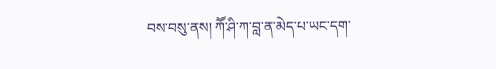བས་བསུ་ནས། ཀཽ་ཤི་ཀ་བླ་ན་མེད་པ་ཡང་དག་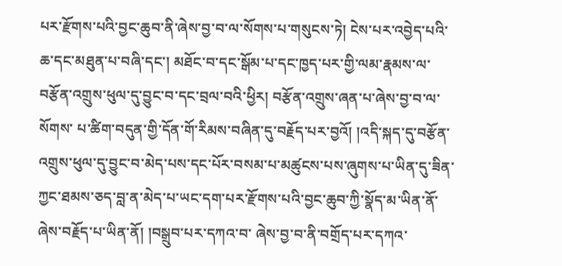པར་རྫོགས་པའི་བྱང་ཆུབ་ནི་ཞེས་བྱ་བ་ལ་སོགས་པ་གསུངས་ཏེ། ངེས་པར་འབྱེད་པའི་ཆ་དང་མཐུན་པ་བཞི་དང་། མཐོང་བ་དང་སྒོམ་པ་དང་ཁྱད་པར་གྱི་ལམ་རྣམས་ལ་བརྩོན་འགྲུས་ཕུལ་དུ་བྱུང་བ་དང་བྲལ་བའི་ཕྱིར། བརྩོན་འགྲུས་ཞན་པ་ཞེས་བྱ་བ་ལ་སོགས་ པ་ཚིག་བདུན་གྱི་དོན་གོ་རིམས་བཞིན་དུ་བརྗོད་པར་བྱའོ། །འདི་སྐད་དུ་བརྩོན་འགྲུས་ཕུལ་དུ་བྱུང་བ་མེད་པས་དང་པོར་བསམ་པ་མཚུངས་པས་ཞུགས་པ་ཡིན་དུ་ཟིན་ཀྱང་ཐམས་ཅད་བླ་ན་མེད་པ་ཡང་དག་པར་རྫོགས་པའི་བྱང་ཆུབ་ཀྱི་སྣོད་མ་ཡིན་ནོ་ཞེས་བརྗོད་པ་ཡིན་ནོ། །བསྒྲུབ་པར་དཀའ་བ་ ཞེས་བྱ་བ་ནི་བགྲོད་པར་དཀའ་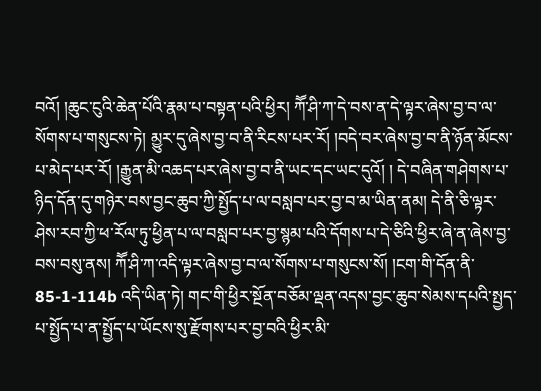བའོ། །ཆུང་ངུའི་ཆེན་པོའི་རྣམ་པ་བསྟན་པའི་ཕྱིར། ཀཽ་ཤི་ཀ་དེ་བས་ན་དེ་ལྟར་ཞེས་བྱ་བ་ལ་སོགས་པ་གསུངས་ཏེ། མྱུར་དུ་ཞེས་བྱ་བ་ནི་རིངས་པར་རོ། །བདེ་བར་ཞེས་བྱ་བ་ནི་ཉོན་མོངས་པ་མེད་པར་རོ། །རྒྱུན་མི་འཆད་པར་ཞེས་བྱ་བ་ནི་ཡང་དང་ཡང་དུའོ། ། དེ་བཞིན་གཤེགས་པ་ཉིད་དོན་དུ་གཉེར་བས་བྱང་ཆུབ་ཀྱི་སྤྱོད་པ་ལ་བསླབ་པར་བྱ་བ་མ་ཡིན་ནམ། དེ་ནི་ཅི་ལྟར་ཤེས་རབ་ཀྱི་ཕ་རོལ་ཏུ་ཕྱིན་པ་ལ་བསླབ་པར་བྱ་སྙམ་པའི་དོགས་པ་དེ་ཅིའི་ཕྱིར་ཞེ་ན་ཞེས་བྱ་བས་བསུ་ནས། ཀཽ་ཤི་ཀ་འདི་ལྟར་ཞེས་བྱ་བ་ལ་སོགས་པ་གསུངས་སོ། །ངག་གི་དོན་ནི་ 85-1-114b འདི་ཡིན་ཏེ། གང་གི་ཕྱིར་སྔོན་བཅོམ་ལྡན་འདས་བྱང་ཆུབ་སེམས་དཔའི་སྤྱད་པ་སྤྱོད་པ་ན་སྤྱོད་པ་ཡོངས་སུ་རྫོགས་པར་བྱ་བའི་ཕྱིར་མི་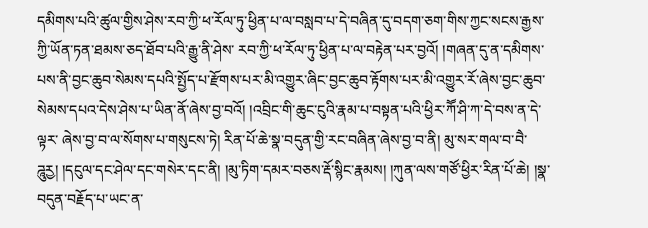དམིགས་པའི་ཚུལ་གྱིས་ཤེས་རབ་ཀྱི་ཕ་རོལ་ཏུ་ཕྱིན་པ་ལ་བསླབ་པ་དེ་བཞིན་དུ་བདག་ཅག་གིས་ཀྱང་སངས་རྒྱས་ཀྱི་ཡོན་ཏན་ཐམས་ཅད་ཐོབ་པའི་རྒྱུ་ནི་ཤེས་ རབ་ཀྱི་ཕ་རོལ་ཏུ་ཕྱིན་པ་ལ་བརྟེན་པར་བྱའོ། །གཞན་དུ་ན་དམིགས་པས་ནི་བྱང་ཆུབ་སེམས་དཔའི་སྤྱོད་པ་རྫོགས་པར་མི་འགྱུར་ཞིང་བྱང་ཆུབ་རྟོགས་པར་མི་འགྱུར་རོ་ཞེས་བྱང་ཆུབ་སེམས་དཔའ་དེས་ཤེས་པ་ཡིན་ནོ་ཞེས་བྱ་བའོ། །འབྲིང་གི་ཆུང་ངུའི་རྣམ་པ་བསྟན་པའི་ཕྱིར་ཀཽ་ཤི་ཀ་དེ་བས་ན་དེ་ལྟར་ ཞེས་བྱ་བ་ལ་སོགས་པ་གསུངས་ཏེ། རིན་པོ་ཆེ་སྣ་བདུན་གྱི་རང་བཞིན་ཞེས་བྱ་བ་ནི། མུ་སར་གལ་བ་བཻ་ཌཱུརྱ། །དངུལ་དང་ཤེལ་དང་གསེར་དང་ནི། །མུ་ཏིག་དམར་བཅས་རྡོ་སྙིང་རྣམས། །ཀུན་ལས་གཙོ་ཕྱིར་རིན་པོ་ཆེ། །སྣ་བདུན་བརྗོད་པ་ཡང་ན་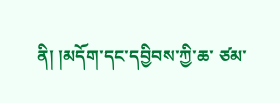ནི། །མདོག་དང་དབྱིབས་ཀྱི་ཆ་ ཙམ་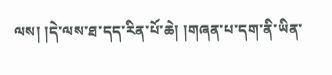ལས། །དེ་ལས་ཐ་དད་རིན་པོ་ཆེ། །གཞན་པ་དག་ནི་ཡིན་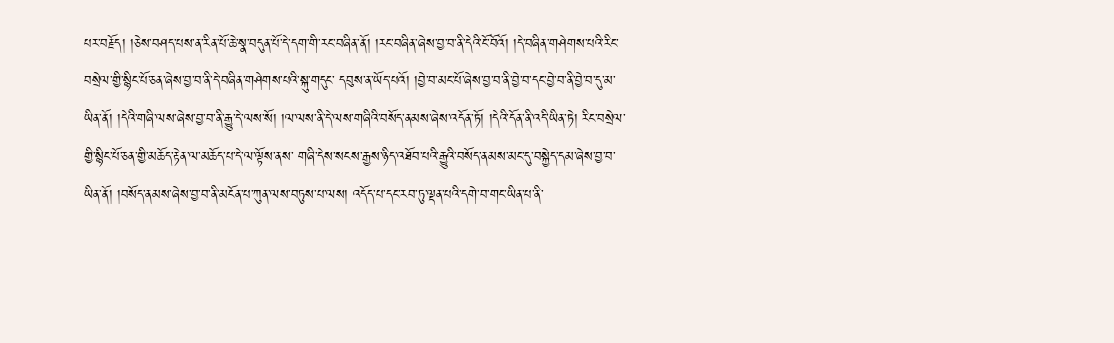པར་བརྗོད། །ཅེས་བཤད་པས་ན་རིན་པོ་ཆེ་སྣ་བདུན་པོ་དེ་དག་གི་རང་བཞིན་ནོ། །རང་བཞིན་ཞེས་བྱ་བ་ནི་དེའི་ངོ་བོའོ། །དེ་བཞིན་གཤེགས་པའི་རིང་བསྲེལ་གྱི་སྙིང་པོ་ཅན་ཞེས་བྱ་བ་ནི་དེ་བཞིན་གཤེགས་པའི་སྐུ་གདུང་ དབུས་ན་ཡོད་པའོ། །བྱེ་བ་མང་པོ་ཞེས་བྱ་བ་ནི་བྱེ་བ་དང་བྱེ་བ་ནི་བྱེ་བ་དུ་མ་ཡིན་ནོ། །དེའི་གཞི་ལས་ཞེས་བྱ་བ་ནི་རྒྱུ་དེ་ལས་སོ། །ལ་ལས་ནི་དེ་ལས་གཞིའི་བསོད་ནམས་ཞེས་འདོན་ཏོ། །དེའི་དོན་ནི་འདི་ཡིན་ཏེ། རིང་བསྲེལ་གྱི་སྙིང་པོ་ཅན་གྱི་མཆོད་རྟེན་ལ་མཆོད་པ་དེ་ལ་ལྟོས་ནས་ གཞི་དེས་སངས་རྒྱས་ཉིད་འཐོབ་པའི་རྒྱུའི་བསོད་ནམས་མང་དུ་བསྐྱེད་དམ་ཞེས་བྱ་བ་ཡིན་ནོ། །བསོད་ནམས་ཞེས་བྱ་བ་ནི་མངོན་པ་ཀུན་ལས་བཏུས་པ་ལས། འདོད་པ་དང་རབ་ཏུ་ལྡན་པའི་དགེ་བ་གང་ཡིན་པ་ནི་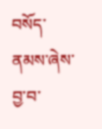བསོད་ནམས་ཞེས་བྱ་བ་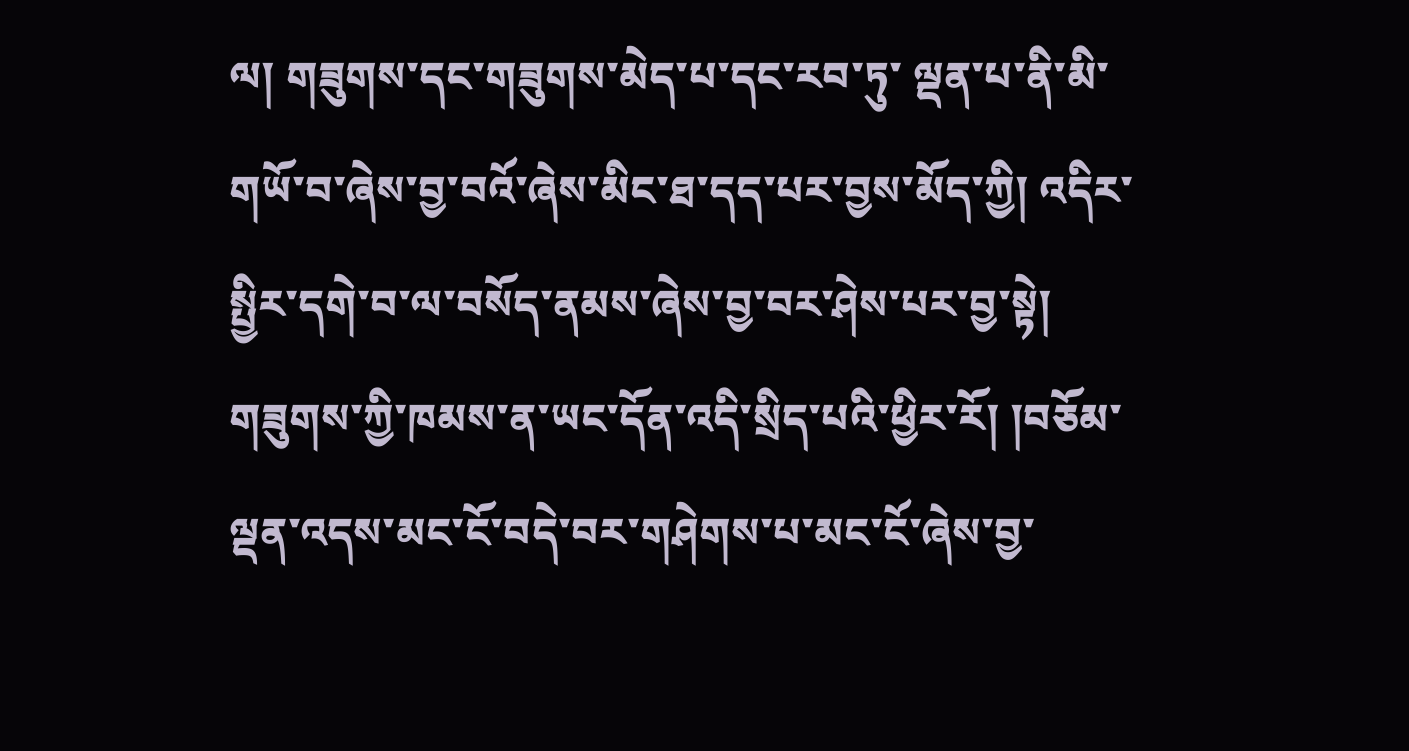ལ། གཟུགས་དང་གཟུགས་མེད་པ་དང་རབ་ཏུ་ ལྡན་པ་ནི་མི་གཡོ་བ་ཞེས་བྱ་བའོ་ཞེས་མིང་ཐ་དད་པར་བྱས་མོད་ཀྱི། འདིར་སྤྱིར་དགེ་བ་ལ་བསོད་ནམས་ཞེས་བྱ་བར་ཤེས་པར་བྱ་སྟེ། གཟུགས་ཀྱི་ཁམས་ན་ཡང་དོན་འདི་སྲིད་པའི་ཕྱིར་རོ། །བཅོམ་ལྡན་འདས་མང་ངོ་བདེ་བར་གཤེགས་པ་མང་ངོ་ཞེས་བྱ་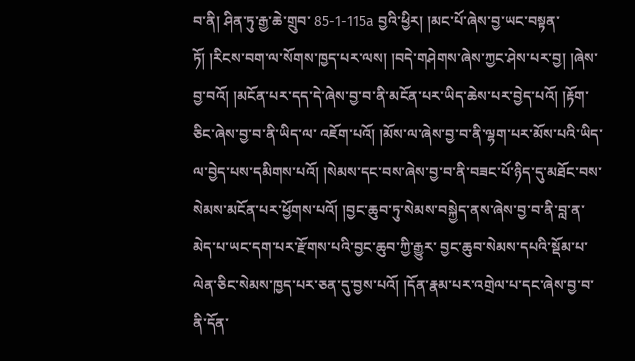བ་ནི། ཤིན་ཏུ་རྒྱ་ཆེ་གྲུབ་ 85-1-115a བྱའི་ཕྱིར། །མང་པོ་ཞེས་བྱ་ཡང་བསྟན་ཏོ། །རིངས་བག་ལ་སོགས་ཁྱད་པར་ལས། །བདེ་གཤེགས་ཞེས་ཀྱང་ཤེས་པར་བྱ། །ཞེས་བྱ་བའོ། །མངོན་པར་དད་དེ་ཞེས་བྱ་བ་ནི་མངོན་པར་ཡིད་ཆེས་པར་བྱེད་པའོ། །རྟོག་ཅིང་ཞེས་བྱ་བ་ནི་ཡིད་ལ་ འཇོག་པའོ། །མོས་ལ་ཞེས་བྱ་བ་ནི་ལྷག་པར་མོས་པའི་ཡིད་ལ་བྱེད་པས་དམིགས་པའོ། །སེམས་དང་བས་ཞེས་བྱ་བ་ནི་བཟང་པོ་ཉིད་དུ་མཐོང་བས་སེམས་མངོན་པར་ཕྱོགས་པའོ། །བྱང་ཆུབ་ཏུ་སེམས་བསྐྱེད་ནས་ཞེས་བྱ་བ་ནི་བླ་ན་མེད་པ་ཡང་དག་པར་རྫོགས་པའི་བྱང་ཆུབ་ཀྱི་རྒྱུར་ བྱང་ཆུབ་སེམས་དཔའི་སྡོམ་པ་ལེན་ཅིང་སེམས་ཁྱད་པར་ཅན་དུ་བྱས་པའོ། །དོན་རྣམ་པར་འགྲེལ་པ་དང་ཞེས་བྱ་བ་ནི་དོན་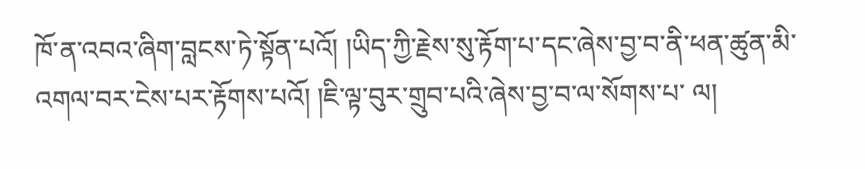ཁོ་ན་འབའ་ཞིག་བླངས་ཏེ་སྟོན་པའོ། །ཡིད་ཀྱི་རྗེས་སུ་རྟོག་པ་དང་ཞེས་བྱ་བ་ནི་ཕན་ཚུན་མི་འགལ་བར་ངེས་པར་རྟོགས་པའོ། །ཇི་ལྟ་བུར་གྲུབ་པའི་ཞེས་བྱ་བ་ལ་སོགས་པ་ ལ།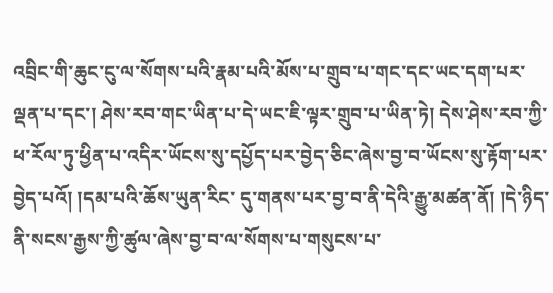འབྲིང་གི་ཆུང་ངུ་ལ་སོགས་པའི་རྣམ་པའི་མོས་པ་གྲུབ་པ་གང་དང་ཡང་དག་པར་ལྡན་པ་དང་། ཤེས་རབ་གང་ཡིན་པ་དེ་ཡང་ཇི་ལྟར་གྲུབ་པ་ཡིན་ཏེ། དེས་ཤེས་རབ་ཀྱི་ཕ་རོལ་ཏུ་ཕྱིན་པ་འདིར་ཡོངས་སུ་དཔྱོད་པར་བྱེད་ཅིང་ཞེས་བྱ་བ་ཡོངས་སུ་རྟོག་པར་བྱེད་པའོ། །དམ་པའི་ཆོས་ཡུན་རིང་ དུ་གནས་པར་བྱ་བ་ནི་དེའི་རྒྱུ་མཚན་ནོ། །དེ་ཉིད་ནི་སངས་རྒྱས་ཀྱི་ཚུལ་ཞེས་བྱ་བ་ལ་སོགས་པ་གསུངས་པ་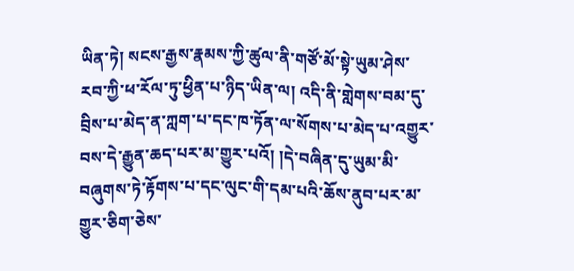ཡིན་ཏེ། སངས་རྒྱས་རྣམས་ཀྱི་ཚུལ་ནི་གཙོ་མོ་སྟེ་ཡུམ་ཤེས་རབ་ཀྱི་ཕ་རོལ་ཏུ་ཕྱིན་པ་ཉིད་ཡིན་ལ། འདི་ནི་གླེགས་བམ་དུ་བྲིས་པ་མེད་ན་ཀླག་པ་དང་ཁ་ཏོན་ལ་སོགས་པ་མེད་པ་འགྱུར་ བས་དེ་རྒྱུན་ཆད་པར་མ་གྱུར་པའོ། །དེ་བཞིན་དུ་ཡུམ་མི་བཞུགས་ཏེ་རྟོགས་པ་དང་ལུང་གི་དམ་པའི་ཆོས་ནུབ་པར་མ་གྱུར་ཅིག་ཅེས་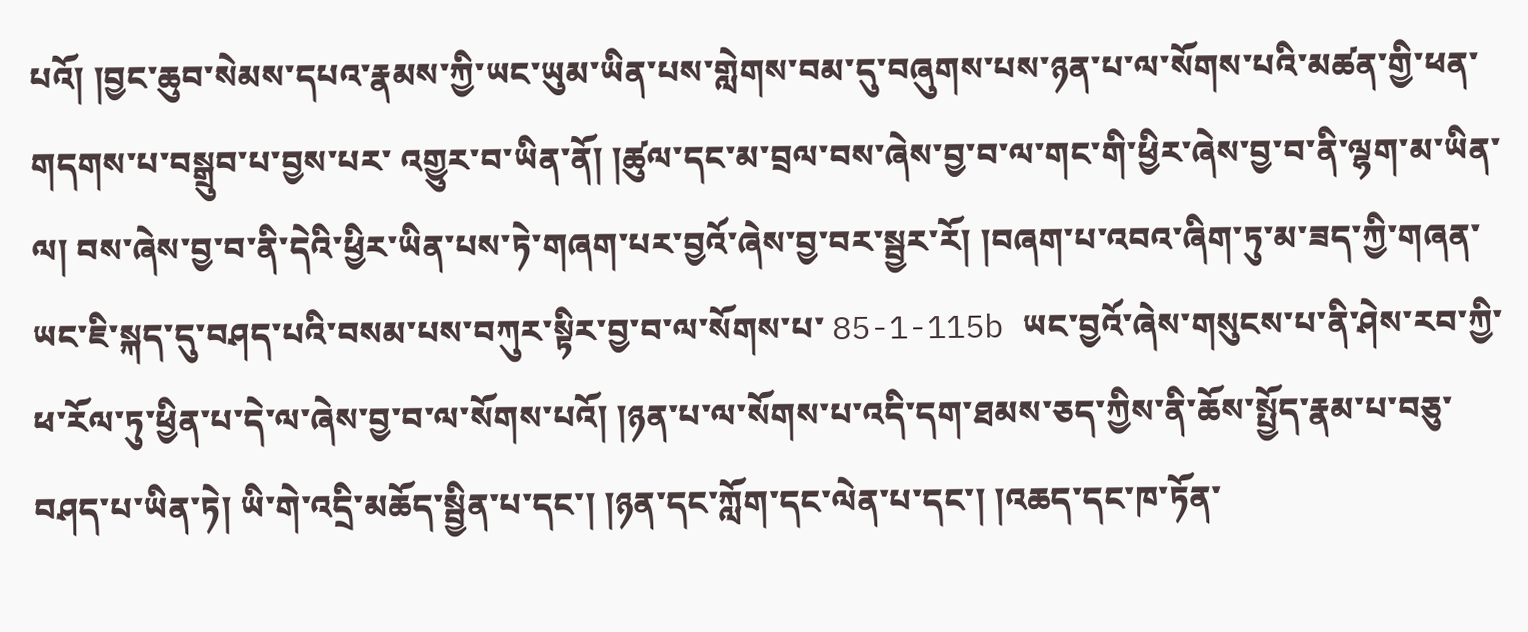པའོ། །བྱང་ཆུབ་སེམས་དཔའ་རྣམས་ཀྱི་ཡང་ཡུམ་ཡིན་པས་གླེགས་བམ་དུ་བཞུགས་པས་ཉན་པ་ལ་སོགས་པའི་མཚན་གྱི་ཕན་གདགས་པ་བསྒྲུབ་པ་བྱས་པར་ འགྱུར་བ་ཡིན་ནོ། །ཚུལ་དང་མ་བྲལ་བས་ཞེས་བྱ་བ་ལ་གང་གི་ཕྱིར་ཞེས་བྱ་བ་ནི་ལྷག་མ་ཡིན་ལ། བས་ཞེས་བྱ་བ་ནི་དེའི་ཕྱིར་ཡིན་པས་ཏེ་གཞག་པར་བྱའོ་ཞེས་བྱ་བར་སྦྱར་རོ། །བཞག་པ་འབའ་ཞིག་ཏུ་མ་ཟད་ཀྱི་གཞན་ཡང་ཇི་སྐད་དུ་བཤད་པའི་བསམ་པས་བཀུར་སྟིར་བྱ་བ་ལ་སོགས་པ་ 85-1-115b ཡང་བྱའོ་ཞེས་གསུངས་པ་ནི་ཤེས་རབ་ཀྱི་ཕ་རོལ་ཏུ་ཕྱིན་པ་དེ་ལ་ཞེས་བྱ་བ་ལ་སོགས་པའོ། །ཉན་པ་ལ་སོགས་པ་འདི་དག་ཐམས་ཅད་ཀྱིས་ནི་ཆོས་སྤྱོད་རྣམ་པ་བཅུ་བཤད་པ་ཡིན་ཏེ། ཡི་གེ་འདྲི་མཆོད་སྦྱིན་པ་དང་། །ཉན་དང་ཀློག་དང་ལེན་པ་དང་། །འཆད་དང་ཁ་ཏོན་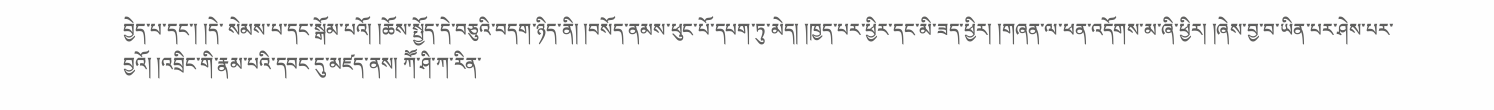བྱེད་པ་དང་། །དེ་ སེམས་པ་དང་སྒོམ་པའོ། །ཆོས་སྤྱོད་དེ་བཅུའི་བདག་ཉིད་ནི། །བསོད་ནམས་ཕུང་པོ་དཔག་ཏུ་མེད། །ཁྱད་པར་ཕྱིར་དང་མི་ཟད་ཕྱིར། །གཞན་ལ་ཕན་འདོགས་མ་ཞི་ཕྱིར། །ཞེས་བྱ་བ་ཡིན་པར་ཤེས་པར་བྱའོ། །འབྲིང་གི་རྣམ་པའི་དབང་དུ་མཛད་ནས། ཀཽ་ཤི་ཀ་རིན་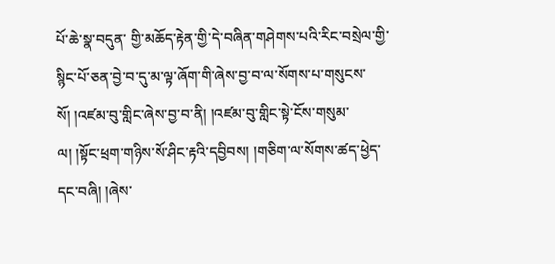པོ་ཆེ་སྣ་བདུན་ གྱི་མཆོད་རྟེན་གྱི་དེ་བཞིན་གཤེགས་པའི་རིང་བསྲེལ་གྱི་སྙིང་པོ་ཅན་བྱེ་བ་དུ་མ་ལྟ་ཞོག་གི་ཞེས་བྱ་བ་ལ་སོགས་པ་གསུངས་སོ། །འཛམ་བུ་གླིང་ཞེས་བྱ་བ་ནི། །འཛམ་བུ་གླིང་སྟེ་ངོས་གསུམ་ལ། །སྟོང་ཕྲག་གཉིས་སོ་ཤིང་རྟའི་དབྱིབས། །གཅིག་ལ་སོགས་ཚད་ཕྱེད་དང་བཞི། །ཞེས་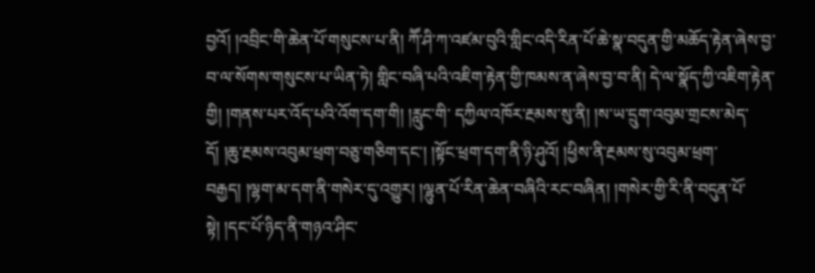བྱའོ། །འབྲིང་གི་ཆེན་པོ་གསུངས་པ་ནི། ཀཽ་ཤི་ཀ་འཛམ་བུའི་གླིང་འདི་རིན་པོ་ཆེ་སྣ་བདུན་གྱི་མཆོད་རྟེན་ཞེས་བྱ་བ་ལ་སོགས་གསུངས་པ་ཡིན་ཏེ། གླིང་བཞི་པའི་འཇིག་རྟེན་གྱི་ཁམས་ན་ཞེས་བྱ་བ་ནི། དེ་ལ་སྣོད་ཀྱི་འཇིག་རྟེན་གྱི། །གནས་པར་འོད་པའི་འོག་དག་གི། །རླུང་གི་ དཀྱིལ་འཁོར་རྔམས་སུ་ནི། །ས་ཡ་དྲུག་འབུམ་གྲངས་མེད་དོ། །ཆུ་རྔམས་འབུམ་ཕྲག་བཅུ་གཅིག་དང་། །སྟོང་ཕྲག་དག་ནི་ཉི་ཤུའོ། །ཕྱིས་ནི་རྔམས་སུ་འབུམ་ཕྲག་བརྒྱད། །ལྷག་མ་དག་ནི་གསེར་དུ་འགྱུར། །ལྷུན་པོ་རིན་ཆེན་བཞིའི་རང་བཞིན། །གསེར་གྱི་རི་ནི་བདུན་པོ་ སྟེ། །དང་པོ་ཉིད་ནི་གཉའ་ཤིང་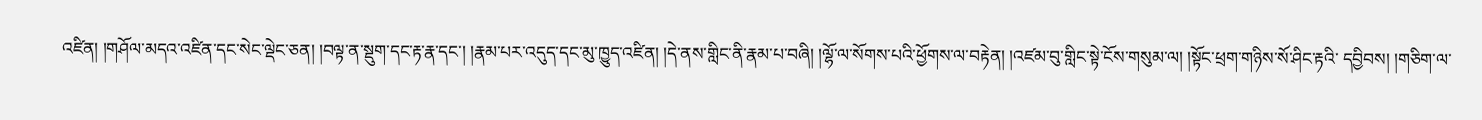འཛིན། །གཤོལ་མདའ་འཛིན་དང་སེང་ལྡེང་ཅན། །བལྟ་ན་སྡུག་དང་རྟ་རྣ་དང་། །རྣམ་པར་འདུད་དང་མུ་ཁྱུད་འཛིན། །དེ་ནས་གླིང་ནི་རྣམ་པ་བཞི། །ལྷོ་ལ་སོགས་པའི་ཕྱོགས་ལ་བརྟེན། །འཛམ་བུ་གླིང་སྟེ་ངོས་གསུམ་ལ། །སྟོང་ཕྲག་གཉིས་སོ་ཤིང་རྟའི་ དབྱིབས། །གཅིག་ལ་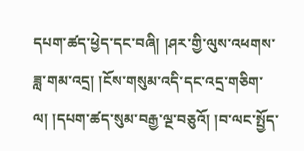དཔག་ཚད་ཕྱེད་དང་བཞི། །ཤར་གྱི་ལུས་འཕགས་ཟླ་གམ་འདྲ། །ངོས་གསུམ་འདི་དང་འདྲ་གཅིག་ལ། །དཔག་ཚད་སུམ་བརྒྱ་ལྔ་བཅུའོ། །བ་ལང་སྤྱོད་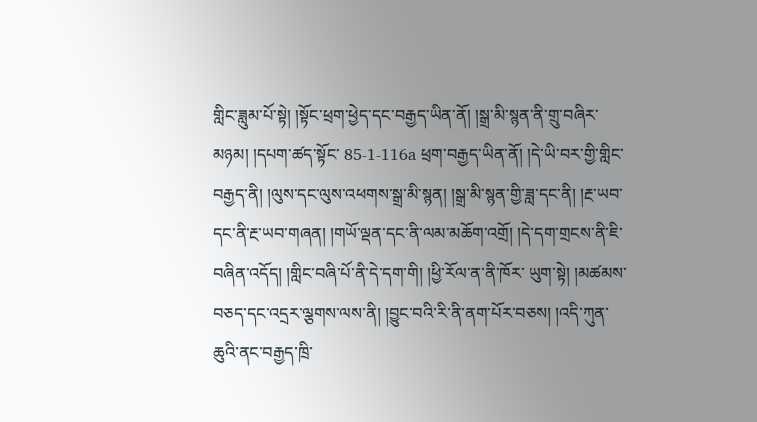གླིང་ཟླུམ་པོ་སྟེ། །སྟོང་ཕྲག་ཕྱེད་དང་བརྒྱད་ཡིན་ནོ། །སྒྲ་མི་སྙན་ནི་གྲུ་བཞིར་མཉམ། །དཔག་ཚད་སྟོང་ 85-1-116a ཕྲག་བརྒྱད་ཡིན་ནོ། །དེ་ཡི་བར་གྱི་གླིང་བརྒྱད་ནི། །ལུས་དང་ལུས་འཕགས་སྒྲ་མི་སྙན། །སྒྲ་མི་སྙན་གྱི་ཟླ་དང་ནི། །རྔ་ཡབ་དང་ནི་རྔ་ཡབ་གཞན། །གཡོ་ལྡན་དང་ནི་ལམ་མཆོག་འགྲོ། །དེ་དག་གྲངས་ནི་ཇི་བཞིན་འདོད། །གླིང་བཞི་པོ་ནི་དེ་དག་གི། །ཕྱི་རོལ་ན་ནི་ཁོར་ ཡུག་སྟེ། །མཚམས་བཅད་དང་འདྲར་ལྕགས་ལས་ནི། །བྱུང་བའི་རི་ནི་ནག་པོར་བཅས། །འདི་ཀུན་ཆུའི་ནང་བརྒྱད་ཁྲི་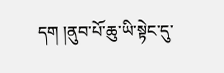དག །ནུབ་པོ་ཆུ་ཡི་སྟེང་དུ་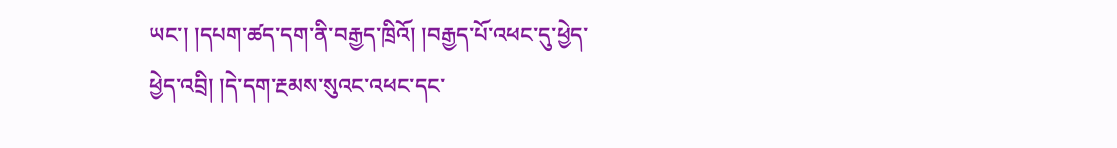ཡང་། །དཔག་ཚད་དག་ནི་བརྒྱད་ཁྲིའོ། །བརྒྱད་པོ་འཕང་དུ་ཕྱེད་ཕྱེད་འབྲི། །དེ་དག་རྔམས་སུའང་འཕང་དང་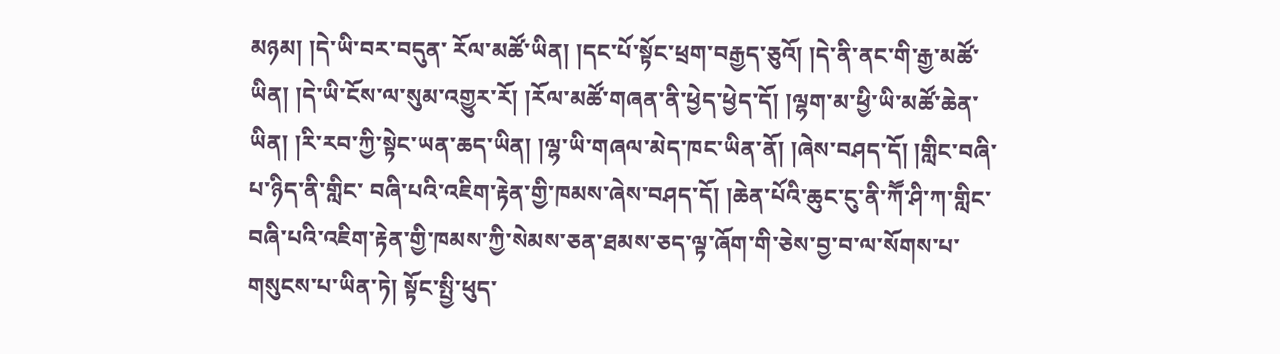མཉམ། །དེ་ཡི་བར་བདུན་ རོལ་མཚོ་ཡིན། །དང་པོ་སྟོང་ཕྲག་བརྒྱད་ཅུའོ། །དེ་ནི་ནང་གི་རྒྱ་མཚོ་ཡིན། །དེ་ཡི་ངོས་ལ་སུམ་འགྱུར་རོ། །རོལ་མཚོ་གཞན་ནི་ཕྱེད་ཕྱེད་དོ། །ལྷག་མ་ཕྱི་ཡི་མཚོ་ཆེན་ཡིན། །རི་རབ་ཀྱི་སྟེང་ཡན་ཆད་ཡིན། །ལྷ་ཡི་གཞལ་མེད་ཁང་ཡིན་ནོ། །ཞེས་བཤད་དོ། །གླིང་བཞི་པ་ཉིད་ནི་གླིང་ བཞི་པའི་འཇིག་རྟེན་གྱི་ཁམས་ཞེས་བཤད་དོ། །ཆེན་པོའི་ཆུང་ངུ་ནི་ཀཽ་ཤི་ཀ་གླིང་བཞི་པའི་འཇིག་རྟེན་གྱི་ཁམས་ཀྱི་སེམས་ཅན་ཐམས་ཅད་ལྟ་ཞོག་གི་ཅེས་བྱ་བ་ལ་སོགས་པ་གསུངས་པ་ཡིན་ཏེ། སྟོང་སྤྱི་ཕུད་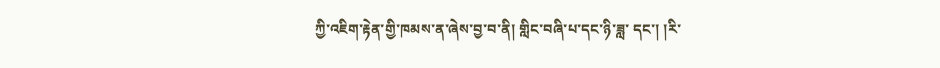ཀྱི་འཇིག་རྟེན་གྱི་ཁམས་ན་ཞེས་བྱ་བ་ནི། གླིང་བཞི་པ་དང་ཉི་ཟླ་ དང་། །རི་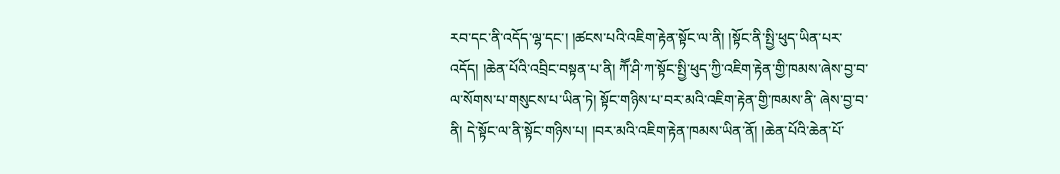རབ་དང་ནི་འདོད་ལྷ་དང་། །ཚངས་པའི་འཇིག་རྟེན་སྟོང་ལ་ནི། །སྟོང་ནི་སྤྱི་ཕུད་ཡིན་པར་འདོད། །ཆེན་པོའི་འབྲིང་བསྟན་པ་ནི། ཀཽ་ཤི་ཀ་སྟོང་སྤྱི་ཕུད་ཀྱི་འཇིག་རྟེན་གྱི་ཁམས་ཞེས་བྱ་བ་ལ་སོགས་པ་གསུངས་པ་ཡིན་ཏེ། སྟོང་གཉིས་པ་བར་མའི་འཇིག་རྟེན་གྱི་ཁམས་ནི་ ཞེས་བྱ་བ་ནི། དེ་སྟོང་ལ་ནི་སྟོང་གཉིས་པ། །བར་མའི་འཇིག་རྟེན་ཁམས་ཡིན་ནོ། །ཆེན་པོའི་ཆེན་པོ་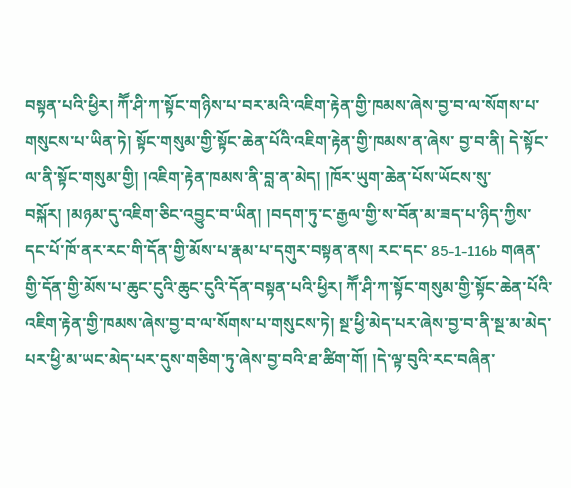བསྟན་པའི་ཕྱིར། ཀཽ་ཤི་ཀ་སྟོང་གཉིས་པ་བར་མའི་འཇིག་རྟེན་གྱི་ཁམས་ཞེས་བྱ་བ་ལ་སོགས་པ་གསུངས་པ་ཡིན་ཏེ། སྟོང་གསུམ་གྱི་སྟོང་ཆེན་པོའི་འཇིག་རྟེན་གྱི་ཁམས་ན་ཞེས་ བྱ་བ་ནི། དེ་སྟོང་ལ་ནི་སྟོང་གསུམ་གྱི། །འཇིག་རྟེན་ཁམས་ནི་བླ་ན་མེད། །ཁོར་ཡུག་ཆེན་པོས་ཡོངས་སུ་བསྐོར། །མཉམ་དུ་འཇིག་ཅིང་འབྱུང་བ་ཡིན། །བདག་ཏུ་ང་རྒྱལ་གྱི་ས་བོན་མ་ཟད་པ་ཉིད་ཀྱིས་དང་པོ་ཁོ་ནར་རང་གི་དོན་གྱི་མོས་པ་རྣམ་པ་དགུར་བསྟན་ནས། རང་དང་ 85-1-116b གཞན་གྱི་དོན་གྱི་མོས་པ་ཆུང་ངུའི་ཆུང་ངུའི་དོན་བསྟན་པའི་ཕྱིར། ཀཽ་ཤི་ཀ་སྟོང་གསུམ་གྱི་སྟོང་ཆེན་པོའི་འཇིག་རྟེན་གྱི་ཁམས་ཞེས་བྱ་བ་ལ་སོགས་པ་གསུངས་ཏེ། སྔ་ཕྱི་མེད་པར་ཞེས་བྱ་བ་ནི་སྔ་མ་མེད་པར་ཕྱི་མ་ཡང་མེད་པར་དུས་གཅིག་ཏུ་ཞེས་བྱ་བའི་ཐ་ཚིག་གོ། །དེ་ལྟ་བུའི་རང་བཞིན་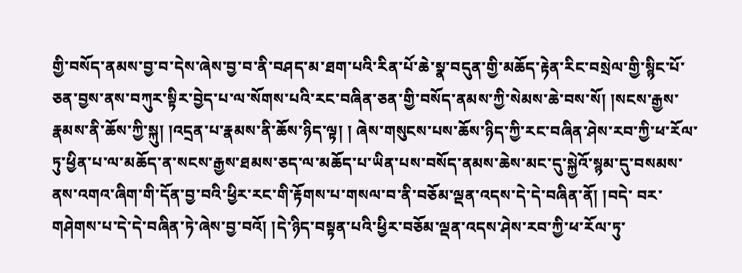གྱི་བསོད་ནམས་བྱ་བ་དེས་ཞེས་བྱ་བ་ནི་བཤད་མ་ཐག་པའི་རིན་པོ་ཆེ་སྣ་བདུན་གྱི་མཆོད་རྟེན་རིང་བསྲེལ་གྱི་སྙིང་པོ་ཅན་བྱས་ནས་བཀུར་སྟིར་བྱེད་པ་ལ་སོགས་པའི་རང་བཞིན་ཅན་གྱི་བསོད་ནམས་ཀྱི་སེམས་ཆེ་བས་སོ། །སངས་རྒྱས་རྣམས་ནི་ཆོས་ཀྱི་སྐུ། །འདྲན་པ་རྣམས་ནི་ཆོས་ཉིད་ལྟ། ། ཞེས་གསུངས་པས་ཆོས་ཉིད་ཀྱི་རང་བཞིན་ཤེས་རབ་ཀྱི་ཕ་རོལ་ཏུ་ཕྱིན་པ་ལ་མཆོད་ན་སངས་རྒྱས་ཐམས་ཅད་ལ་མཆོད་པ་ཡིན་པས་བསོད་ནམས་ཆེས་མང་དུ་སྐྱེའོ་སྙམ་དུ་བསམས་ནས་འགའ་ཞིག་གི་དོན་བྱ་བའི་ཕྱིར་རང་གི་རྟོགས་པ་གསལ་བ་ནི་བཅོམ་ལྡན་འདས་དེ་དེ་བཞིན་ནོ། །བདེ་ བར་གཤེགས་པ་དེ་དེ་བཞིན་ཏེ་ཞེས་བྱ་བའོ། །དེ་ཉིད་བསྟན་པའི་ཕྱིར་བཅོམ་ལྡན་འདས་ཤེས་རབ་ཀྱི་ཕ་རོལ་ཏུ་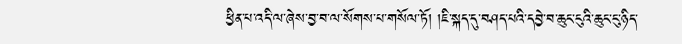ཕྱིན་པ་འདི་ལ་ཞེས་བྱ་བ་ལ་སོགས་པ་གསོལ་ཏོ། །ཇི་སྐད་དུ་བཤད་པའི་དབྱེ་བ་ཆུང་ངུའི་ཆུང་ངུ་ཉིད་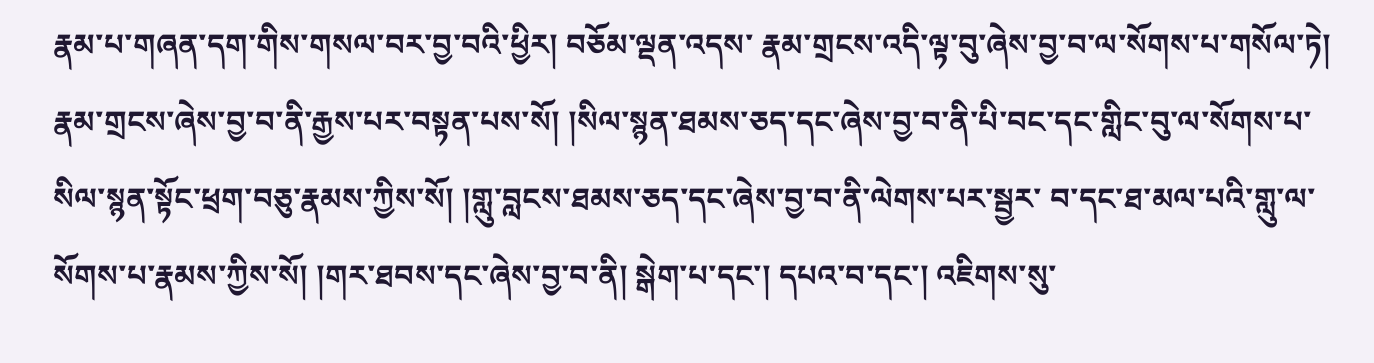རྣམ་པ་གཞན་དག་གིས་གསལ་བར་བྱ་བའི་ཕྱིར། བཅོམ་ལྡན་འདས་ རྣམ་གྲངས་འདི་ལྟ་བུ་ཞེས་བྱ་བ་ལ་སོགས་པ་གསོལ་ཏེ། རྣམ་གྲངས་ཞེས་བྱ་བ་ནི་རྒྱས་པར་བསྟན་པས་སོ། །སིལ་སྙན་ཐམས་ཅད་དང་ཞེས་བྱ་བ་ནི་པི་བང་དང་གླིང་བུ་ལ་སོགས་པ་སིལ་སྙན་སྟོང་ཕྲག་བཅུ་རྣམས་ཀྱིས་སོ། །གླུ་བླངས་ཐམས་ཅད་དང་ཞེས་བྱ་བ་ནི་ལེགས་པར་སྦྱར་ བ་དང་ཐ་མལ་པའི་གླུ་ལ་སོགས་པ་རྣམས་ཀྱིས་སོ། །གར་ཐབས་དང་ཞེས་བྱ་བ་ནི། སྒེག་པ་དང་། དཔའ་བ་དང་། འཇིགས་སུ་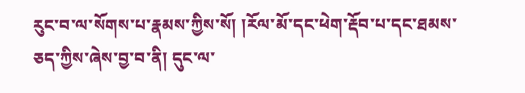རུང་བ་ལ་སོགས་པ་རྣམས་ཀྱིས་སོ། །རོལ་མོ་དང་ཕེག་རྡོབ་པ་དང་ཐམས་ཅད་ཀྱིས་ཞེས་བྱ་བ་ནི། དུང་ལ་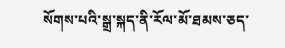སོགས་པའི་སྒྲ་སྐད་ནི་རོལ་མོ་ཐམས་ཅད་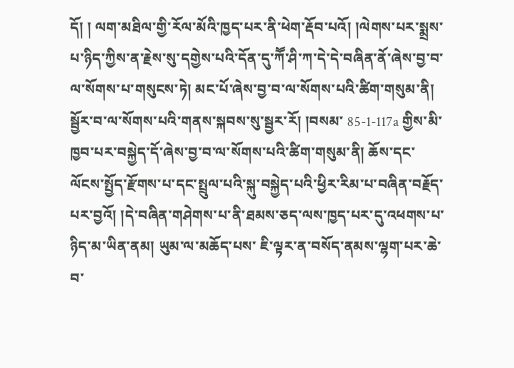དོ། ། ལག་མཐིལ་གྱི་རོལ་མོའི་ཁྱད་པར་ནི་ཕེག་རྡོབ་པའོ། །ལེགས་པར་སྨྲས་པ་ཉིད་ཀྱིས་ན་རྗེས་སུ་དགྱེས་པའི་དོན་དུ་ཀཽ་ཤི་ཀ་དེ་དེ་བཞིན་ནོ་ཞེས་བྱ་བ་ལ་སོགས་པ་གསུངས་ཏེ། མང་པོ་ཞེས་བྱ་བ་ལ་སོགས་པའི་ཚིག་གསུམ་ནི། སྦྱོར་བ་ལ་སོགས་པའི་གནས་སྐབས་སུ་སྦྱར་རོ། །བསམ་ 85-1-117a གྱིས་མི་ཁྱབ་པར་བསྐྱེད་དོ་ཞེས་བྱ་བ་ལ་སོགས་པའི་ཚིག་གསུམ་ནི། ཆོས་དང་ལོངས་སྤྱོད་རྫོགས་པ་དང་སྤྲུལ་པའི་སྐུ་བསྐྱེད་པའི་ཕྱིར་རིམ་པ་བཞིན་བརྗོད་པར་བྱའོ། །དེ་བཞིན་གཤེགས་པ་ནི་ཐམས་ཅད་ལས་ཁྱད་པར་དུ་འཕགས་པ་ཉིད་མ་ཡིན་ནམ། ཡུམ་ལ་མཆོད་པས་ ཇི་ལྟར་ན་བསོད་ནམས་ལྷག་པར་ཆེ་བ་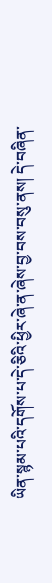ཡིན་སྙམ་པའི་དགོས་པ་དེ་ཅིའི་ཕྱིར་ཞེ་ན་ཞེས་བྱ་བས་བསུ་ནས། དེ་བཞིན་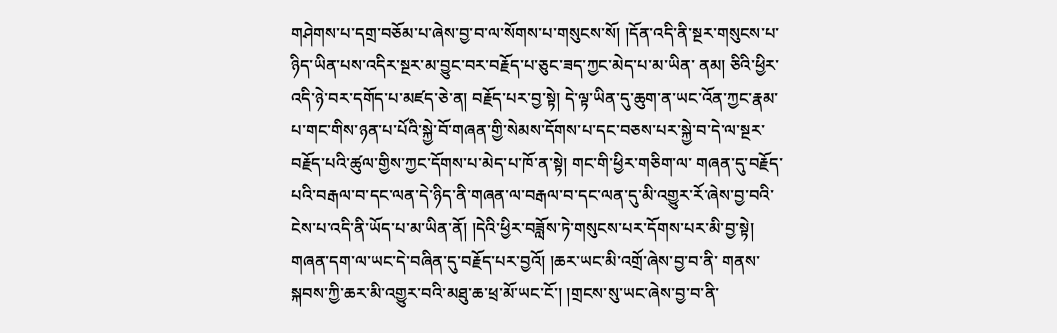གཤེགས་པ་དགྲ་བཅོམ་པ་ཞེས་བྱ་བ་ལ་སོགས་པ་གསུངས་སོ། །དོན་འདི་ནི་སྔར་གསུངས་པ་ཉིད་ཡིན་པས་འདིར་སྔར་མ་བྱུང་བར་བརྗོད་པ་ཅུང་ཟད་ཀྱང་མེད་པ་མ་ཡིན་ ནམ། ཅིའི་ཕྱིར་འདི་ཉེ་བར་དགོད་པ་མཛད་ཅེ་ན། བརྗོད་པར་བྱ་སྟེ། དེ་ལྟ་ཡིན་དུ་ཆུག་ན་ཡང་འོན་ཀྱང་རྣམ་པ་གང་གིས་ཉན་པ་པོའི་སྐྱེ་བོ་གཞན་གྱི་སེམས་དོགས་པ་དང་བཅས་པར་སྐྱེ་བ་དེ་ལ་སྔར་བརྗོད་པའི་ཚུལ་གྱིས་ཀྱང་དོགས་པ་མེད་པ་ཁོ་ན་སྟེ། གང་གི་ཕྱིར་གཅིག་ལ་ གཞན་དུ་བརྗོད་པའི་བརྒལ་བ་དང་ལན་དེ་ཉིད་ནི་གཞན་ལ་བརྒལ་བ་དང་ལན་དུ་མི་འགྱུར་རོ་ཞེས་བྱ་བའི་ངེས་པ་འདི་ནི་ཡོད་པ་མ་ཡིན་ནོ། །དེའི་ཕྱིར་བཟློས་ཏེ་གསུངས་པར་དོགས་པར་མི་བྱ་སྟེ། གཞན་དག་ལ་ཡང་དེ་བཞིན་དུ་བརྗོད་པར་བྱའོ། །ཆར་ཡང་མི་འགྲོ་ཞེས་བྱ་བ་ནི་ གནས་སྐབས་ཀྱི་ཆར་མི་འགྱུར་བའི་མཐུ་ཆ་ཕྲ་མོ་ཡང་ངོ་། །གྲངས་སུ་ཡང་ཞེས་བྱ་བ་ནི་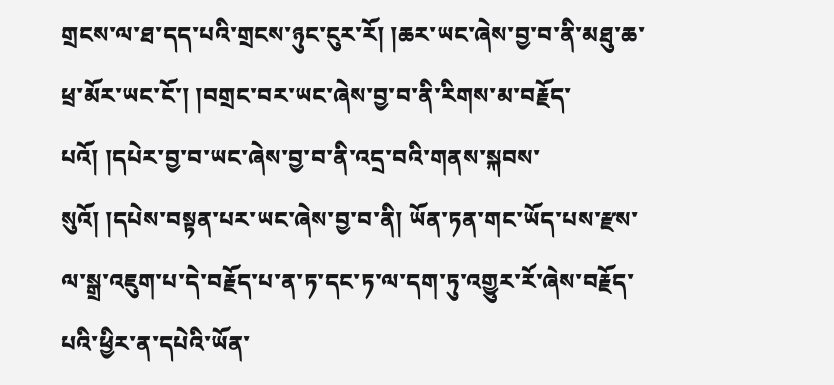གྲངས་ལ་ཐ་དད་པའི་གྲངས་ཉུང་ངུར་རོ། །ཆར་ཡང་ཞེས་བྱ་བ་ནི་མཐུ་ཆ་ཕྲ་མོར་ཡང་ངོ་། །བགྲང་བར་ཡང་ཞེས་བྱ་བ་ནི་རིགས་མ་བརྗོད་པའོ། །དཔེར་བྱ་བ་ཡང་ཞེས་བྱ་བ་ནི་འདྲ་བའི་གནས་སྐབས་ སུའོ། །དཔེས་བསྟན་པར་ཡང་ཞེས་བྱ་བ་ནི། ཡོན་ཏན་གང་ཡོད་པས་རྫས་ལ་སྒྲ་འཇུག་པ་དེ་བརྗོད་པ་ན་ཏ་དང་ཏ་ལ་དག་ཏུ་འགྱུར་རོ་ཞེས་བརྗོད་པའི་ཕྱིར་ན་དཔེའི་ཡོན་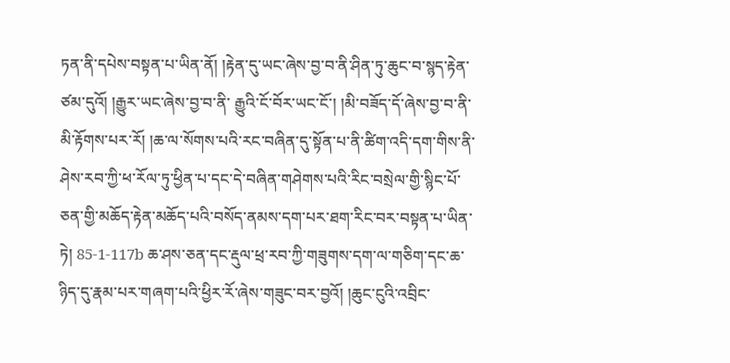ཏན་ནི་དཔེས་བསྟན་པ་ཡིན་ནོ། །རྟེན་དུ་ཡང་ཞེས་བྱ་བ་ནི་ཤིན་ཏུ་ཆུང་བ་སྙད་རྟེན་ཙམ་དུའོ། །རྒྱུར་ཡང་ཞེས་བྱ་བ་ནི་ རྒྱུའི་ངོ་བོར་ཡང་ངོ་། །མི་བཟོད་དོ་ཞེས་བྱ་བ་ནི་མི་རྟོགས་པར་རོ། །ཆ་ལ་སོགས་པའི་རང་བཞིན་དུ་སྟོན་པ་ནི་ཚིག་འདི་དག་གིས་ནི་ཤེས་རབ་ཀྱི་ཕ་རོལ་ཏུ་ཕྱིན་པ་དང་དེ་བཞིན་གཤེགས་པའི་རིང་བསྲེལ་གྱི་སྙིང་པོ་ཅན་གྱི་མཆོད་རྟེན་མཆོད་པའི་བསོད་ནམས་དག་པར་ཐག་རིང་བར་བསྟན་པ་ཡིན་ཏེ། 85-1-117b ཆ་ཤས་ཅན་དང་རྡུལ་ཕྲ་རབ་ཀྱི་གཟུགས་དག་ལ་གཅིག་དང་ཆ་ཉིད་དུ་རྣམ་པར་གཞག་པའི་ཕྱིར་རོ་ཞེས་གཟུང་བར་བྱའོ། །ཆུང་ངུའི་འབྲིང་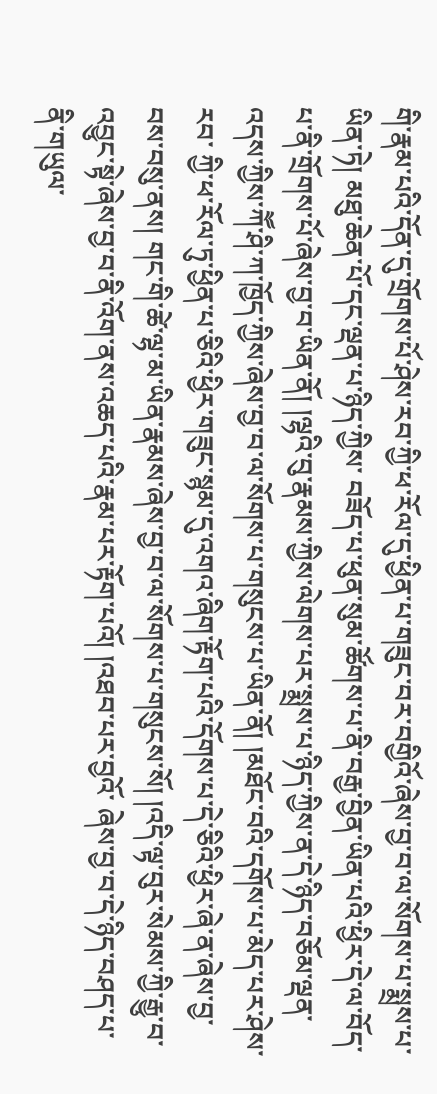གི་རྣམ་པའི་དོན་དུ་གྲོགས་པོ་ཤེས་རབ་ཀྱི་ཕ་རོལ་དུ་ཕྱིན་པ་གཟུང་བར་བགྱིའོ་ཞེས་བྱ་བ་ལ་སོགས་པ་སྨྲས་པ་ཡིན་ཏེ། མཐུ་ཆེན་པོ་དང་ལྡན་པ་ཉིད་ཀྱིས་ བཟོད་པ་ཕུན་སུམ་ཚོགས་པ་ནི་བརྒྱ་བྱིན་ཡིན་པའི་ཕྱིར་དེ་ལ་བོད་པ་ནི་གྲོགས་པོ་ཞེས་བྱ་བ་ཡིན་ནོ། །ལྷའི་བུ་རྣམས་ཀྱིས་ལེགས་པར་སྨྲས་པ་ཉིད་ཀྱིས་ན་དེ་ཉིད་བཅོམ་ལྡན་འདས་ཀྱིས་ཀཽ་ཤི་ཀ་ཁྱོད་ཀྱིས་ཞེས་བྱ་བ་ལ་སོགས་པ་གསུངས་པ་ཡིན་ནོ། །མཐོང་བའི་དགོས་པ་མེད་པར་ཤེས་རབ་ ཀྱི་ཕ་རོལ་ཏུ་ཕྱིན་པ་ཅིའི་ཕྱིར་གཟུང་སྙམ་དུ་འགའ་ཞིག་རྟོག་པའི་དོགས་པ་དེ་ཅིའི་ཕྱིར་ཞེ་ན་ཞེས་བྱ་བས་བསུ་ནས། གང་གི་ཚེ་ལྷ་མ་ཡིན་རྣམས་ཞེས་བྱ་བ་ལ་སོགས་པ་གསུངས་སོ། །འདི་ལྟ་བུར་སེམས་ཀྱི་རྒྱུ་བ་འབྱུང་སྟེ་ཞེས་བྱ་བ་ནི་འོག་ནས་འཆད་པའི་རྣམ་པར་རྟོག་པའོ། །འཐབ་པར་བྱའོ་ ཞེས་བྱ་བ་དེ་ཉིད་བཤད་པ་ནི་གཡུལ་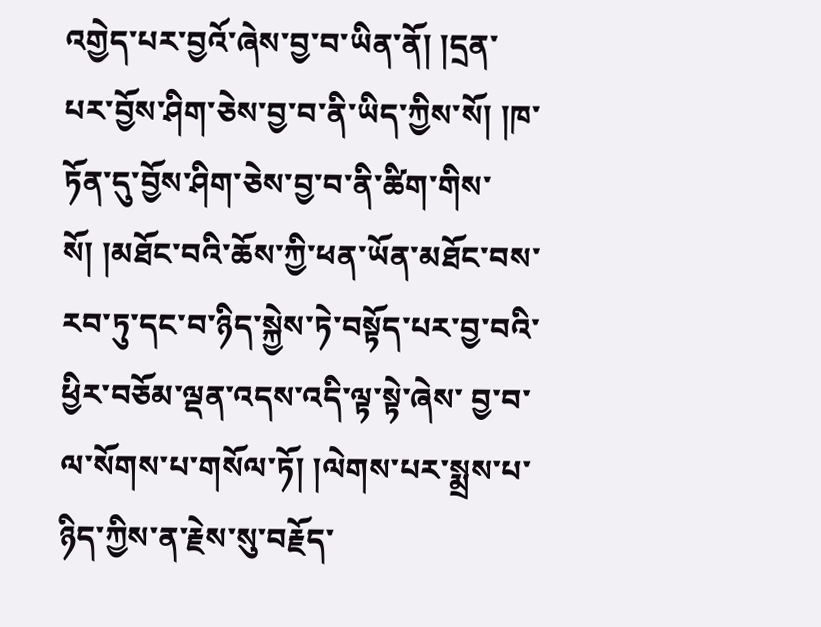འགྱེད་པར་བྱའོ་ཞེས་བྱ་བ་ཡིན་ནོ། །དྲན་པར་བྱོས་ཤིག་ཅེས་བྱ་བ་ནི་ཡིད་ཀྱིས་སོ། །ཁ་ཏོན་དུ་བྱོས་ཤིག་ཅེས་བྱ་བ་ནི་ཚིག་གིས་སོ། །མཐོང་བའི་ཆོས་ཀྱི་ཕན་ཡོན་མཐོང་བས་རབ་ཏུ་དང་བ་ཉིད་སྐྱེས་ཏེ་བསྟོད་པར་བྱ་བའི་ཕྱིར་བཅོམ་ལྡན་འདས་འདི་ལྟ་སྟེ་ཞེས་ བྱ་བ་ལ་སོགས་པ་གསོལ་ཏོ། །ལེགས་པར་སྨྲས་པ་ཉིད་ཀྱིས་ན་རྗེས་སུ་བརྗོད་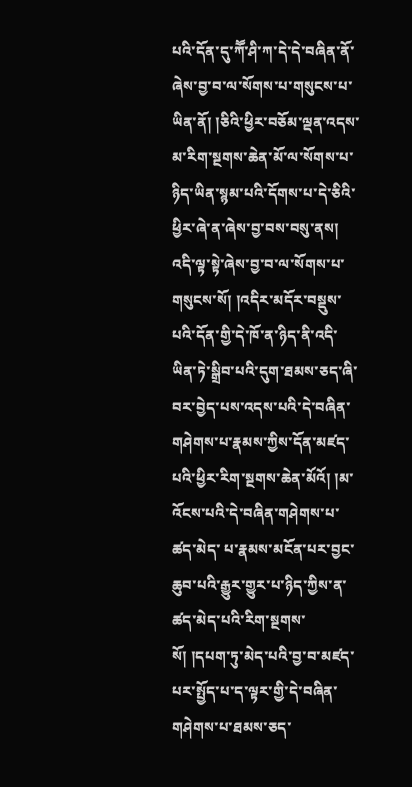པའི་དོན་དུ་ཀཽ་ཤི་ཀ་དེ་དེ་བཞིན་ནོ་ཞེས་བྱ་བ་ལ་སོགས་པ་གསུངས་པ་ཡིན་ནོ། །ཅིའི་ཕྱིར་བཅོམ་ལྡན་འདས་མ་རིག་སྔགས་ཆེན་མོ་ལ་སོགས་པ་ཉིད་ཡིན་སྙམ་པའི་དོགས་པ་དེ་ཅིའི་ཕྱིར་ཞེ་ན་ཞེས་བྱ་བས་བསུ་ནས། འདི་ལྟ་སྟེ་ཞེས་བྱ་བ་ལ་སོགས་པ་གསུངས་སོ། །འདིར་མདོར་བསྡུས་པའི་དོན་གྱི་དེ་ཁོ་ན་ཉིད་ནི་འདི་ཡིན་ཏེ་སྒྲིབ་པའི་དུག་ཐམས་ཅད་ཞི་བར་བྱེད་པས་འདས་པའི་དེ་བཞིན་གཤེགས་པ་རྣམས་ཀྱིས་དོན་མཛད་པའི་ཕྱིར་རིག་སྔགས་ཆེན་མོའོ། །མ་འོངས་པའི་དེ་བཞིན་གཤེགས་པ་ཚད་མེད་ པ་རྣམས་མངོན་པར་བྱང་ཆུབ་པའི་རྒྱུར་གྱུར་པ་ཉིད་ཀྱིས་ན་ཚད་མེད་པའི་རིག་སྔགས་སོ། །དཔག་ཏུ་མེད་པའི་བྱ་བ་མཛད་པར་སྤྱོད་པ་ད་ལྟར་གྱི་དེ་བཞིན་གཤེགས་པ་ཐམས་ཅད་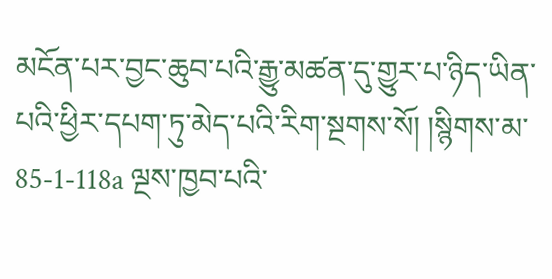མངོན་པར་བྱང་ཆུབ་པའི་རྒྱུ་མཚན་དུ་གྱུར་པ་ཉིད་ཡིན་པའི་ཕྱིར་དཔག་ཏུ་མེད་པའི་རིག་སྔགས་སོ། །སྙིགས་མ་ 85-1-118a ལྔས་ཁྱབ་པའི་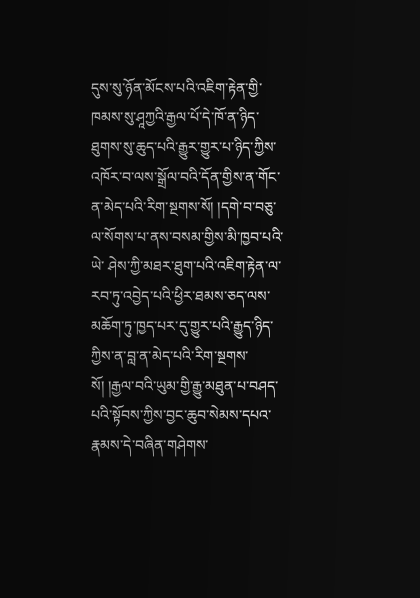དུས་སུ་ཉོན་མོངས་པའི་འཇིག་རྟེན་གྱི་ཁམས་སུ་ཤཱཀྱའི་རྒྱལ་པོ་དེ་ཁོ་ན་ཉིད་ཐུགས་སུ་ཆུད་པའི་རྒྱུར་གྱུར་པ་ཉིད་ཀྱིས་འཁོར་བ་ལས་སྒྲོལ་བའི་དོན་གྱིས་ན་གོང་ན་མེད་པའི་རིག་སྔགས་སོ། །དགེ་བ་བཅུ་ལ་སོགས་པ་ནས་བསམ་གྱིས་མི་ཁྱབ་པའི་ཡེ་ ཤེས་ཀྱི་མཐར་ཐུག་པའི་འཇིག་རྟེན་ལ་རབ་ཏུ་འབྱེད་པའི་ཕྱིར་ཐམས་ཅད་ལས་མཆོག་ཏུ་ཁྱད་པར་དུ་གྱུར་པའི་རྒྱུད་ཉིད་ཀྱིས་ན་བླ་ན་མེད་པའི་རིག་སྔགས་སོ། །རྒྱལ་བའི་ཡུམ་གྱི་རྒྱུ་མཐུན་པ་བཤད་པའི་སྟོབས་ཀྱིས་བྱང་ཆུབ་སེམས་དཔའ་རྣམས་དེ་བཞིན་གཤེགས་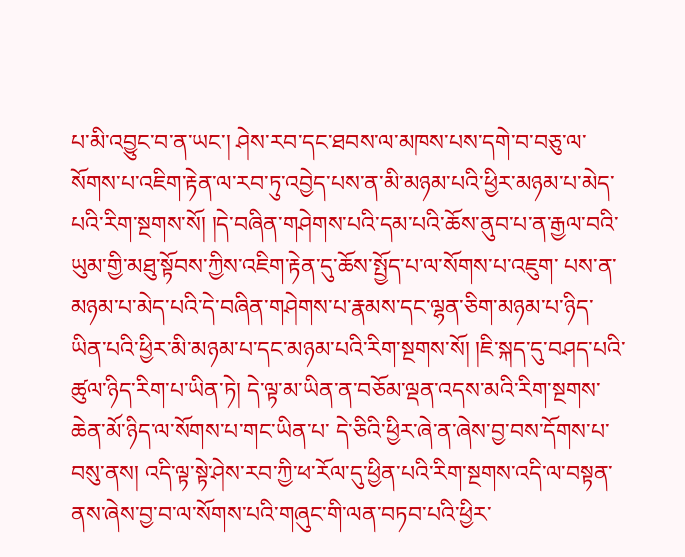པ་མི་འབྱུང་བ་ན་ཡང་། ཤེས་རབ་དང་ཐབས་ལ་མཁས་པས་དགེ་བ་བཅུ་ལ་སོགས་པ་འཇིག་རྟེན་ལ་རབ་ཏུ་འབྱེད་པས་ན་མི་མཉམ་པའི་ཕྱིར་མཉམ་པ་མེད་པའི་རིག་སྔགས་སོ། །དེ་བཞིན་གཤེགས་པའི་དམ་པའི་ཆོས་ནུབ་པ་ན་རྒྱལ་བའི་ཡུམ་གྱི་མཐུ་སྟོབས་ཀྱིས་འཇིག་རྟེན་དུ་ཆོས་སྤྱོད་པ་ལ་སོགས་པ་འཇུག་ པས་ན་མཉམ་པ་མེད་པའི་དེ་བཞིན་གཤེགས་པ་རྣམས་དང་ལྷན་ཅིག་མཉམ་པ་ཉིད་ཡིན་པའི་ཕྱིར་མི་མཉམ་པ་དང་མཉམ་པའི་རིག་སྔགས་སོ། །ཇི་སྐད་དུ་བཤད་པའི་ཚུལ་ཉིད་རིག་པ་ཡིན་ཏེ། དེ་ལྟ་མ་ཡིན་ན་བཅོམ་ལྡན་འདས་མའི་རིག་སྔགས་ཆེན་མོ་ཉིད་ལ་སོགས་པ་གང་ཡིན་པ་ དེ་ཅིའི་ཕྱིར་ཞེ་ན་ཞེས་བྱ་བས་དོགས་པ་བསུ་ནས། འདི་ལྟ་སྟེ་ཤེས་རབ་ཀྱི་ཕ་རོལ་དུ་ཕྱིན་པའི་རིག་སྔགས་འདི་ལ་བསྟན་ནས་ཞེས་བྱ་བ་ལ་སོགས་པའི་གཞུང་གི་ལན་བཏབ་པའི་ཕྱིར་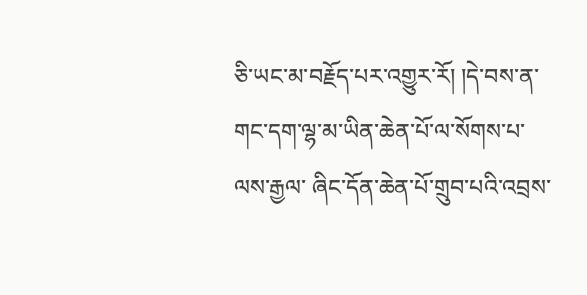ཅི་ཡང་མ་བརྗོད་པར་འགྱུར་རོ། །དེ་བས་ན་གང་དག་ལྷ་མ་ཡིན་ཆེན་པོ་ལ་སོགས་པ་ལས་རྒྱལ་ ཞིང་དོན་ཆེན་པོ་གྲུབ་པའི་འབྲས་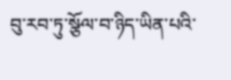བུ་རབ་ཏུ་སྩོལ་བ་ཉིད་ཡིན་པའི་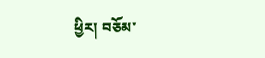ཕྱིར། བཅོམ་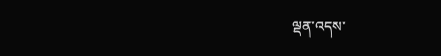ལྡན་འདས་